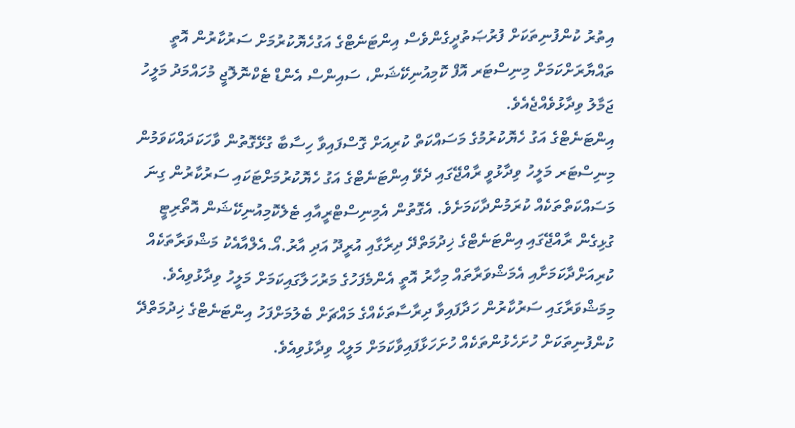އިތުރު ކުންފުނިތަކަށް ފުރުޞަތުދީގެންވެސް އިންޓަނެޓްގެ އަގުހެޔޮކުރުމަށް ސަރުކާރުން އޮތީ ތައްޔާރަށްކަމަށް މިނިސްޓަރ އޮފް ކޮމިއުނިކޭޝަން، ސައިންސް އެންޑް ޓެކްނޮލޮޖީ މުހައްމަދު މަލީހު ޖަމާލު ވިދާޅުވެއްޖެއެވެ.
އިންޓަނެޓްގެ އަގު ހެޔޮކުރުމުގެ މަސައްކަތް ކުރިއަށް ގޮސްފައިވާ ހިސާބާ ގުޅޭގޮތުން ވާހަކަދައްކަވަމުން މިނިސްޓަރ މަލީހު ވިދާޅުވީ ރާއްޖޭގައި ދެވޭ އިންޓަނެޓްގެ އަގު ހެޔޮކުރުމަށްޓަކައި ސަރުކާރުން ގިނަ މަސައްކަތްތަކެއް ކުރަމުންދާކަމަށެވެ. އެގޮތުން އެމިނިސްޓްރީއާއި ޓެލެކޮމިއުނިކޭޝަން އޮތޯރިޓީ ގުޅިގެން ރާއްޖޭގައި އިންޓަނެޓްގެ ޚިދުމަތްދޭ ދިރާގާއި އުރީދޫ އަދި އާރު.އޯ.އެލްއާއެކު މަޝްވަރާތަކެއް ކުރިއަށްދާކަމަށާއި އެމަޝްވަރާތައް މިހާރު އޮތީ އެންމެފަހުގެ މަރުހަލާގައިކަމަށް މަލީހު ވިދާޅުވިއެވެ. މިމަޝްވަރާގައި ސަރުކާރުން ހަދާފައިވާ ދިރާސާތަކެއްގެ މައްޗަށް ބެލުމަށްފަހު އިންޓަނެޓްގެ ޚިދުމަތްދޭ ކުންފުނިތަކަށް ހުށަހެޅުންތަކެއް ހުށަހަޅާފައިވާކަމަށް މަލީޙް ވިދާޅުވިއެވެ.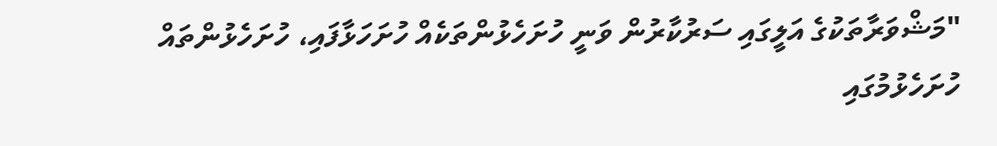"މަޝްވަރާތަކުގެ އަލީގައި ސަރުކާރުން ވަނީ ހުށަހެޅުންތަކެއް ހުށަހަޅާފައި، ހުށަހެޅުންތައް ހުށަހެޅުމުގައި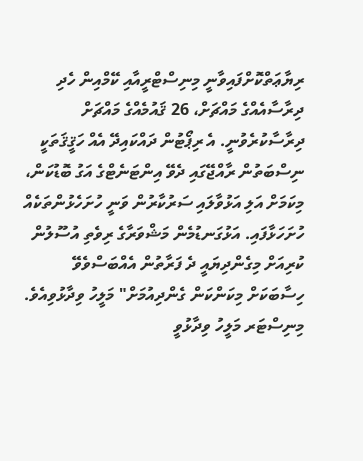ރިޔާޢަތްކޮށްފައިވާނީ މިނިސްޓްރީއާއި ކޭމްއިން ހެދި ދިރާސާއެއްގެ މައްޗަށް، 26 ޤައުމެއްގެ މައްޗަށް ދިރާސާކުރެވުނީ. އެ ރިޕޯޓުން ދައްކައިދޭ އެއް ހަޤީޤަތަކީ ނިސްބަތުން ރާއްޖޭގައި ދެވޭ އިންޓަނެޓްގެ އަގު ބޮޑުކަން، މިކަމަށް އަލި އަޅުވާލައި ސަރުކާރުން ވަނީ ހުށަހެޅުންތަކެއް ހުށަހަޅާފައި. އަޅުގަނޑުމެން މަޝްވަރާގެ ރިވެތި އުސޫލުން ކުރިއަށް މިގެންދިޔައީ ދެ ފަރާތުން އެއްބަސްވެވޭ ހިސާބަކަށް މިކަންކަން ގެންދިއުމަށް" މަލީހު ވިދާޅުވިއެވެ.
މިނިސްޓަރ މަލީހު ވިދާޅުވީ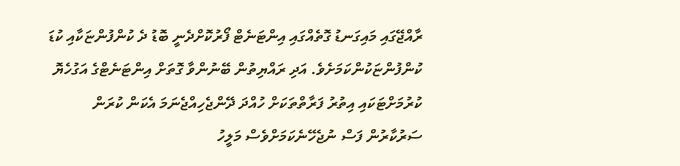ރާއްޖޭގައި މައިގަނޑު ގޮތެއްގައި އިންޓަނެޓް ފޯރުކޮށްދެނީ ބޮޑު ދެ ކުންފުންޏަކާއި ކުޑަ ކުންފުންޏަކުންކަމަށެވެ. އަދި ރައްޔިތުން ބޭނުންވާ ގޮތަށް އިންޓަނެޓްގެ އަގުހެޔޮ ކުރުމަށްޓަކައި އިތުރު ފަރާތްތަކަށް ހުއްދަ ދޭންޖެހިއްޖެނަމަ އެކަން ކުރަން ސަރުކާރުން ފަސް ނުޖެހޭނެކަމަށްވެސް މަލީހު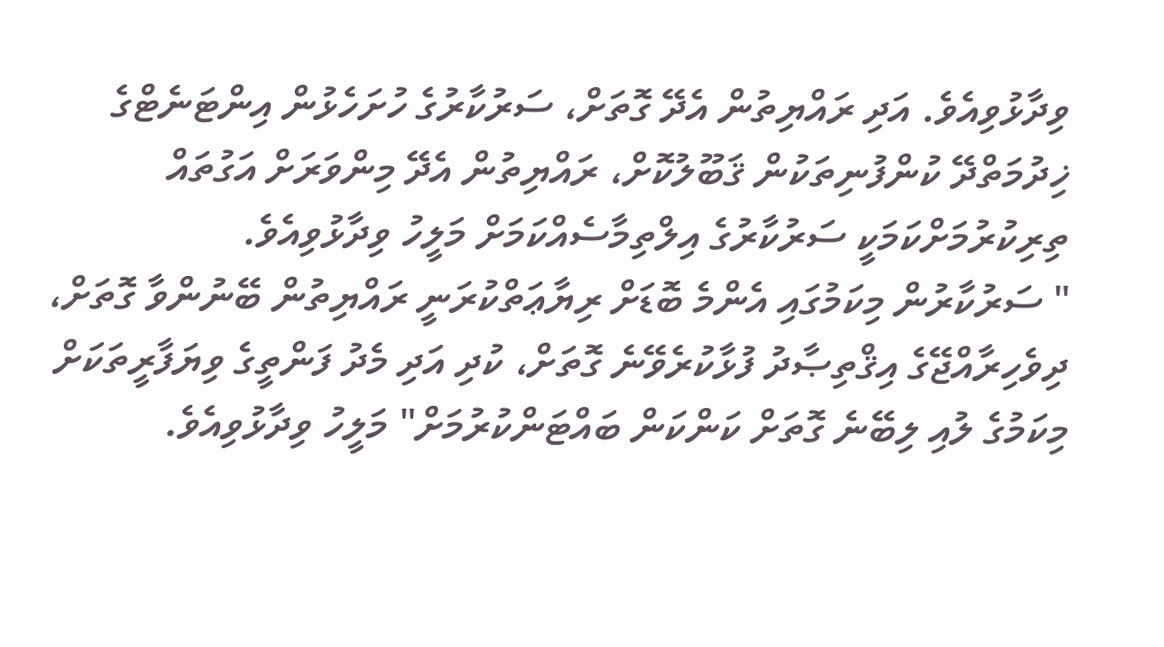ވިދާޅުވިއެވެ. އަދި ރައްޔިތުން އެދޭ ގޮތަށް، ސަރުކާރުގެ ހުށަހެޅުން އިންޓަނެޓްގެ ޚިދުމަތްދޭ ކުންފުނިތަކުން ޤަބޫލުކޮށް، ރައްޔިތުން އެދޭ މިންވަރަށް އަގުތައް ތިރިކުރުމަށްކަމަކީ ސަރުކާރުގެ އިލްތިމާސެއްކަމަށް މަލީހު ވިދާޅުވިއެވެ.
" ސަރުކާރުން މިކަމުގައި އެންމެ ބޮޑަށް ރިޔާޢަތްކުރަނީ ރައްޔިތުން ބޭނުންވާ ގޮތަށް، ދިވެހިރާއްޖޭގެ އިޤްތިޞާދު ފުޅާކުރެވޭނެ ގޮތަށް، ކުދި އަދި މެދު ފަންތީގެ ވިޔަފާރީތަކަށް މިކަމުގެ ލުއި ލިބޭނެ ގޮތަށް ކަންކަން ބައްޓަންކުރުމަށް" މަލީހު ވިދާޅުވިއެވެ.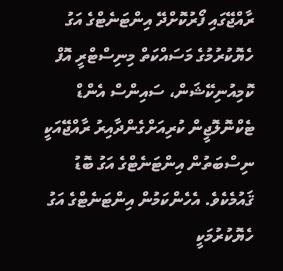ރާއްޖޭގައި ފޯރުކޮށްދޭ އިންޓަނެޓްގެ އަގު ހެޔޮކުރުމުގެ މަސައްކަތް މިނިސްޓްރީ އޮފް ކޮމިއުނިކޭޝަން، ސައިންސް އެންޑް ޓެކްނޮލޮޖީން ކުރިއަށްގެންދާއިރު ރާއްޖޭއަކީ ނިސްބަތުން އިންޓަނެޓްގެ އަގު ބޮޑު ޤައުމެކެވެ. އެހެންކަމުން އިންޓަނެޓްގެ އަގު ހެޔޮކުރުމަކީ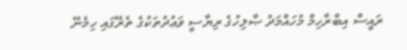ރައީސް އިބްރާހިމް މުހައްމަދު ޞާލިހުގެ ރިޔާސީ ވަޢުދުތަކުގެ ތެރޭގައި ހިމެނޭ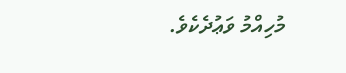މުހިއްމު ވަޢުދެކެވެ.